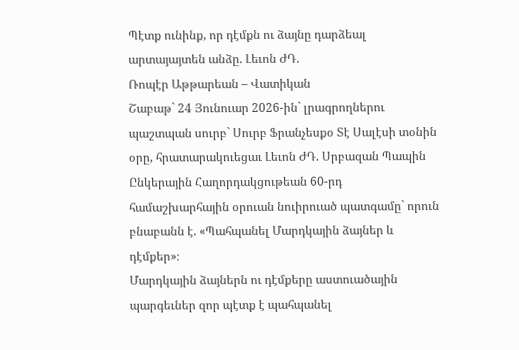Պէտք ունինք, որ դէմքն ու ձայնը դարձեալ արտայայտեն անձը. Լեւոն ԺԴ.
Ռոպէր Աթթարեան – Վատիկան
Շաբաթ` 24 Յունուար 2026-ին` լրագրողներու պաշտպան սուրբ` Սուրբ Ֆրանչեսքօ Տէ Սալէսի տօնին օրը, հրատարակուեցաւ Լեւոն ԺԴ. Սրբազան Պապին Ընկերային Հաղորդակցութեան 60-րդ համաշխարհային օրուան նուիրուած պատգամը` որուն բնաբանն է. «Պահպանել Մարդկային ձայներ և դէմքեր»։
Մարդկային ձայներն ու դէմքերը աստուածային պարգեւներ զոր պէտք է պահպանել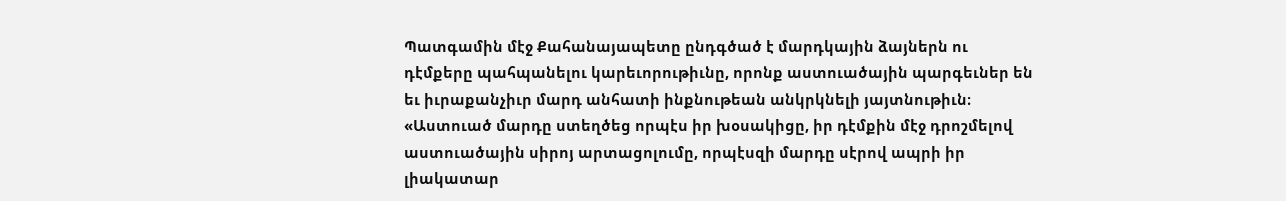Պատգամին մէջ Քահանայապետը ընդգծած է մարդկային ձայներն ու դէմքերը պահպանելու կարեւորութիւնը, որոնք աստուածային պարգեւներ են եւ իւրաքանչիւր մարդ անհատի ինքնութեան անկրկնելի յայտնութիւն։ «Աստուած մարդը ստեղծեց որպէս իր խօսակիցը, իր դէմքին մէջ դրոշմելով աստուածային սիրոյ արտացոլումը, որպէսզի մարդը սէրով ապրի իր լիակատար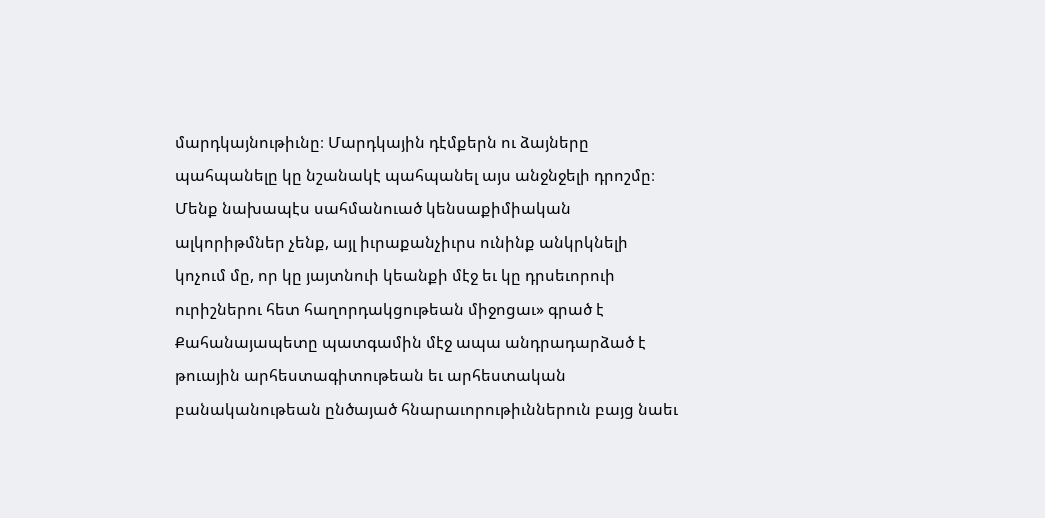մարդկայնութիւնը։ Մարդկային դէմքերն ու ձայները պահպանելը կը նշանակէ պահպանել այս անջնջելի դրոշմը։ Մենք նախապէս սահմանուած կենսաքիմիական ալկորիթմներ չենք, այլ իւրաքանչիւրս ունինք անկրկնելի կոչում մը, որ կը յայտնուի կեանքի մէջ եւ կը դրսեւորուի ուրիշներու հետ հաղորդակցութեան միջոցաւ» գրած է Քահանայապետը պատգամին մէջ ապա անդրադարձած է թուային արհեստագիտութեան եւ արհեստական բանականութեան ընծայած հնարաւորութիւններուն բայց նաեւ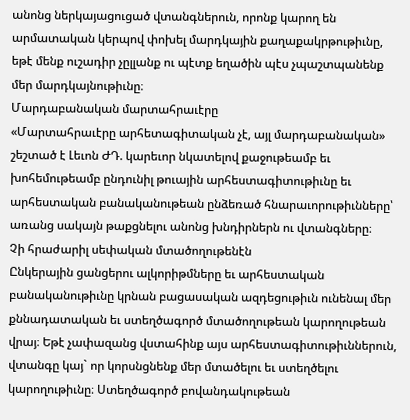անոնց ներկայացուցած վտանգներուն, որոնք կարող են արմատական կերպով փոխել մարդկային քաղաքակրթութիւնը, եթէ մենք ուշադիր չըլլանք ու պէտք եղածին պէս չպաշտպանենք մեր մարդկայնութիւնը։
Մարդաբանական մարտահրաւէրը
«Մարտահրաւէրը արհետագիտական չէ, այլ մարդաբանական» շեշտած է Լեւոն ԺԴ. կարեւոր նկատելով քաջութեամբ եւ խոհեմութեամբ ընդունիլ թուային արհեստագիտութիւնը եւ արհեստական բանականութեան ընձեռած հնարաւորութիւնները՝ առանց սակայն թաքցնելու անոնց խնդիրներն ու վտանգները։
Չի հրաժարիլ սեփական մտածողութենէն
Ընկերային ցանցերու ալկորիթմները եւ արհեստական բանականութիւնը կրնան բացասական ազդեցութիւն ունենալ մեր քննադատական եւ ստեղծագործ մտածողութեան կարողութեան վրայ։ Եթէ չափազանց վստահինք այս արհեստագիտութիւններուն, վտանգը կայ` որ կորսնցնենք մեր մտածելու եւ ստեղծելու կարողութիւնը։ Ստեղծագործ բովանդակութեան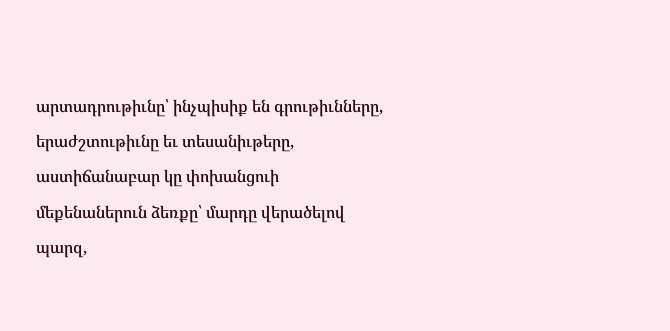արտադրութիւնը՝ ինչպիսիք են գրութիւնները, երաժշտութիւնը եւ տեսանիւթերը, աստիճանաբար կը փոխանցուի մեքենաներուն ձեռքը՝ մարդը վերածելով պարզ,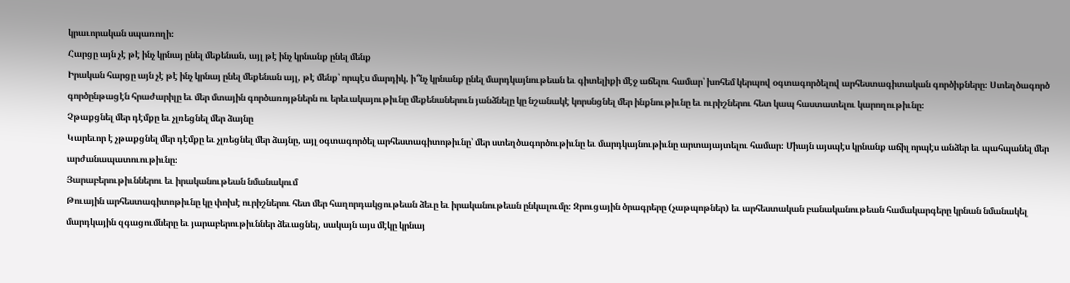կրաւորական սպառողի։
Հարցը այն չէ թէ ինչ կրնայ ընել մեքենան, այլ թէ ինչ կրնանք ընել մենք
Իրական հարցը այն չէ թէ ինչ կրնայ ընել մեքենան այլ, թէ մենք՝ որպէս մարդիկ, ի՞նչ կրնանք ընել մարդկայնութեան եւ գիտելիքի մէջ աճելու համար՝ խոհեմ կերպով օգտագործելով արհեստագիտական գործիքները։ Ստեղծագործ գործընթացէն հրաժարիլը եւ մեր մտային գործառոյթներն ու երեւակայութիւնը մեքենաներուն յանձնելը կը նշանակէ կորսնցնել մեր ինքնութիւնը եւ ուրիշներու հետ կապ հաստատելու կարողութիւնը։
Չթաքցնել մեր դէմքը եւ չլռեցնել մեր ձայնը
Կարեւոր է չթաքցնել մեր դէմքը եւ չլռեցնել մեր ձայնը, այլ օգտագործել արհեստագիտոթիւնը՝ մեր ստեղծագործութիւնը եւ մարդկայնութիւնը արտայայտելու համար։ Միայն այսպէս կրնանք աճիլ որպէս անձեր եւ պահպանել մեր արժանապատուութիւնը։
Յարաբերութիւններու եւ իրականութեան նմանակում
Թուային արհեստագիտոթիւնը կը փոխէ ուրիշներու հետ մեր հաղորդակցութեան ձեւը եւ իրականութեան ընկալումը։ Զրուցային ծրագրերը (չաթպոթներ) եւ արհեստական բանականութեան համակարգերը կրնան նմանակել մարդկային զգացումները եւ յարաբերութիւններ ձեւացնել, սակայն այս մէկը կրնայ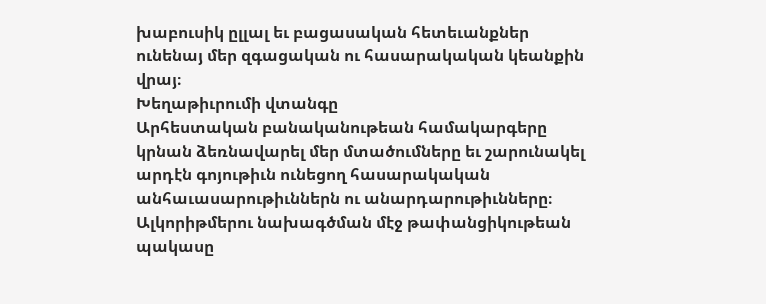խաբուսիկ ըլլալ եւ բացասական հետեւանքներ ունենայ մեր զգացական ու հասարակական կեանքին վրայ։
Խեղաթիւրումի վտանգը
Արհեստական բանականութեան համակարգերը կրնան ձեռնավարել մեր մտածումները եւ շարունակել արդէն գոյութիւն ունեցող հասարակական անհաւասարութիւններն ու անարդարութիւնները։ Ալկորիթմերու նախագծման մէջ թափանցիկութեան պակասը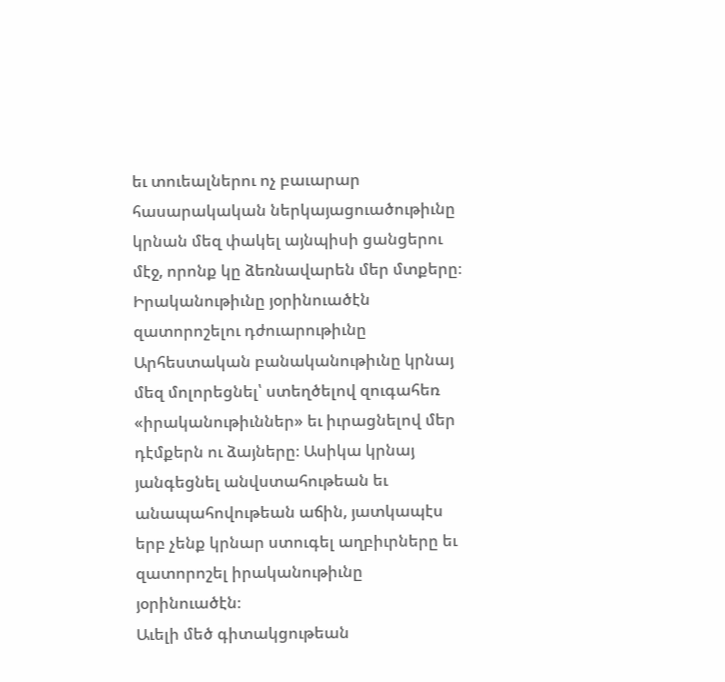եւ տուեալներու ոչ բաւարար հասարակական ներկայացուածութիւնը կրնան մեզ փակել այնպիսի ցանցերու մէջ, որոնք կը ձեռնավարեն մեր մտքերը։
Իրականութիւնը յօրինուածէն զատորոշելու դժուարութիւնը
Արհեստական բանականութիւնը կրնայ մեզ մոլորեցնել՝ ստեղծելով զուգահեռ «իրականութիւններ» եւ իւրացնելով մեր դէմքերն ու ձայները։ Ասիկա կրնայ յանգեցնել անվստահութեան եւ անապահովութեան աճին, յատկապէս երբ չենք կրնար ստուգել աղբիւրները եւ զատորոշել իրականութիւնը յօրինուածէն։
Աւելի մեծ գիտակցութեան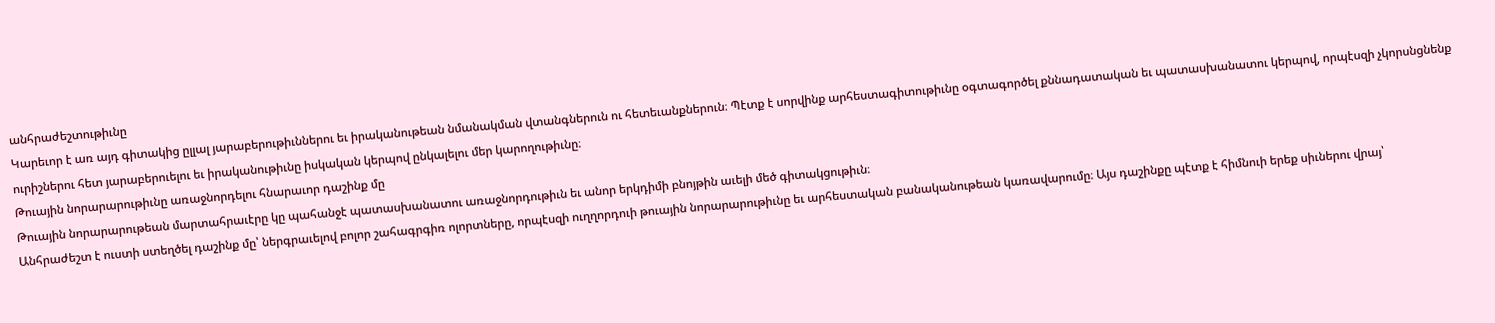անհրաժեշտութիւնը
Կարեւոր է առ այդ գիտակից ըլլալ յարաբերութիւններու եւ իրականութեան նմանակման վտանգներուն ու հետեւանքներուն։ Պէտք է սորվինք արհեստագիտութիւնը օգտագործել քննադատական եւ պատասխանատու կերպով, որպէսզի չկորսնցնենք ուրիշներու հետ յարաբերուելու եւ իրականութիւնը իսկական կերպով ընկալելու մեր կարողութիւնը։
Թուային նորարարութիւնը առաջնորդելու հնարաւոր դաշինք մը
Թուային նորարարութեան մարտահրաւէրը կը պահանջէ պատասխանատու առաջնորդութիւն եւ անոր երկդիմի բնոյթին աւելի մեծ գիտակցութիւն։
Անհրաժեշտ է ուստի ստեղծել դաշինք մը՝ ներգրաւելով բոլոր շահագրգիռ ոլորտները, որպէսզի ուղղորդուի թուային նորարարութիւնը եւ արհեստական բանականութեան կառավարումը։ Այս դաշինքը պէտք է հիմնուի երեք սիւներու վրայ՝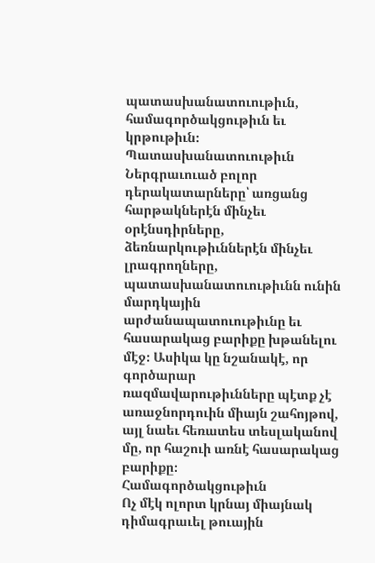պատասխանատուութիւն, համագործակցութիւն եւ կրթութիւն։
Պատասխանատուութիւն
Ներգրաւուած բոլոր դերակատարները՝ առցանց հարթակներէն մինչեւ օրէնսդիրները, ձեռնարկութիւններէն մինչեւ լրագրողները, պատասխանատուութիւնն ունին մարդկային արժանապատուութիւնը եւ հասարակաց բարիքը խթանելու մէջ։ Ասիկա կը նշանակէ, որ գործարար ռազմավարութիւնները պէտք չէ առաջնորդուին միայն շահոյթով, այլ նաեւ հեռատես տեսլականով մը, որ հաշուի առնէ հասարակաց բարիքը։
Համագործակցութիւն
Ոչ մէկ ոլորտ կրնայ միայնակ դիմագրաւել թուային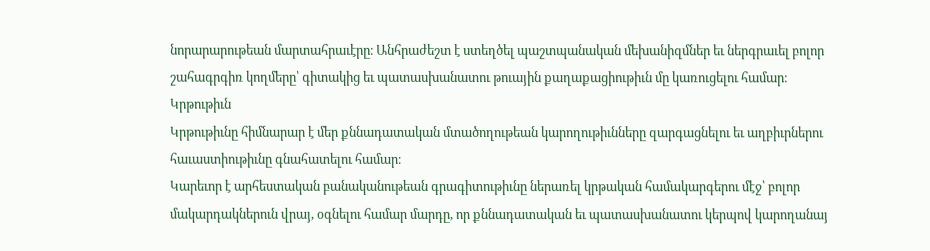նորարարութեան մարտահրաւէրը։ Անհրաժեշտ է ստեղծել պաշտպանական մեխանիզմներ եւ ներգրաւել բոլոր շահագրգիռ կողմերը՝ գիտակից եւ պատասխանատու թուային քաղաքացիութիւն մը կառուցելու համար։
Կրթութիւն
Կրթութիւնը հիմնարար է մեր քննադատական մտածողութեան կարողութիւնները զարգացնելու եւ աղբիւրներու հաւաստիութիւնը գնահատելու համար։
Կարեւոր է արհեստական բանականութեան գրագիտութիւնը ներառել կրթական համակարգերու մէջ՝ բոլոր մակարդակներուն վրայ, օգնելու համար մարդը, որ քննադատական եւ պատասխանատու կերպով կարողանայ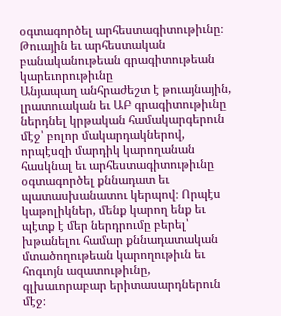օգտագործել արհեստագիտութիւնը։
Թուային եւ արհեստական բանականութեան գրագիտութեան կարեւորութիւնը
Անյապաղ անհրաժեշտ է թուայնային, լրատուական եւ ԱԲ գրագիտութիւնը ներդնել կրթական համակարգերուն մէջ՝ բոլոր մակարդակներով, որպէսզի մարդիկ կարողանան հասկնալ եւ արհեստագիտութիւնը օգտագործել քննադատ եւ պատասխանատու կերպով։ Որպէս կաթոլիկներ, մենք կարող ենք եւ պէտք է մեր ներդրումը բերել՝ խթանելու համար քննադատական մտածողութեան կարողութիւն եւ հոգւոյն ազատութիւնը, գլխաւորաբար երիտասարդներուն մէջ։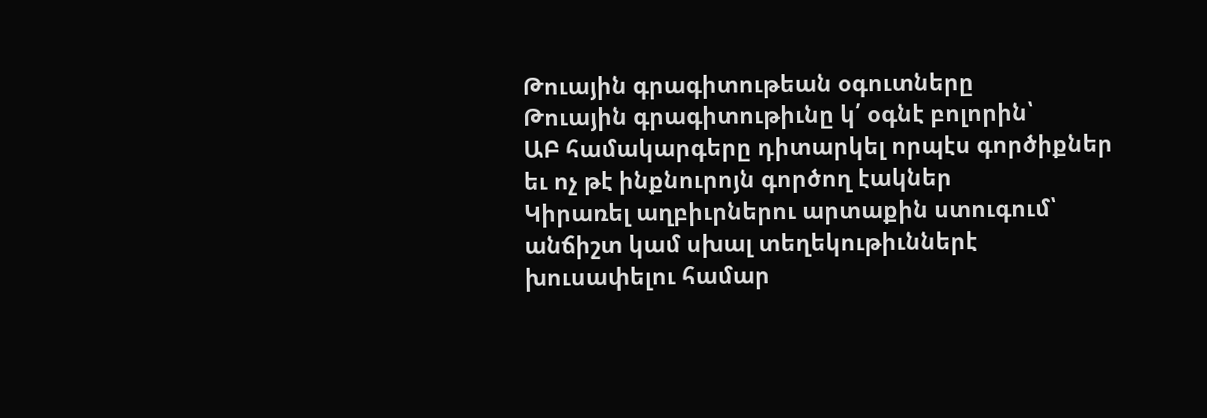Թուային գրագիտութեան օգուտները
Թուային գրագիտութիւնը կ՛ օգնէ բոլորին՝
ԱԲ համակարգերը դիտարկել որպէս գործիքներ եւ ոչ թէ ինքնուրոյն գործող էակներ
Կիրառել աղբիւրներու արտաքին ստուգում՝ անճիշտ կամ սխալ տեղեկութիւններէ խուսափելու համար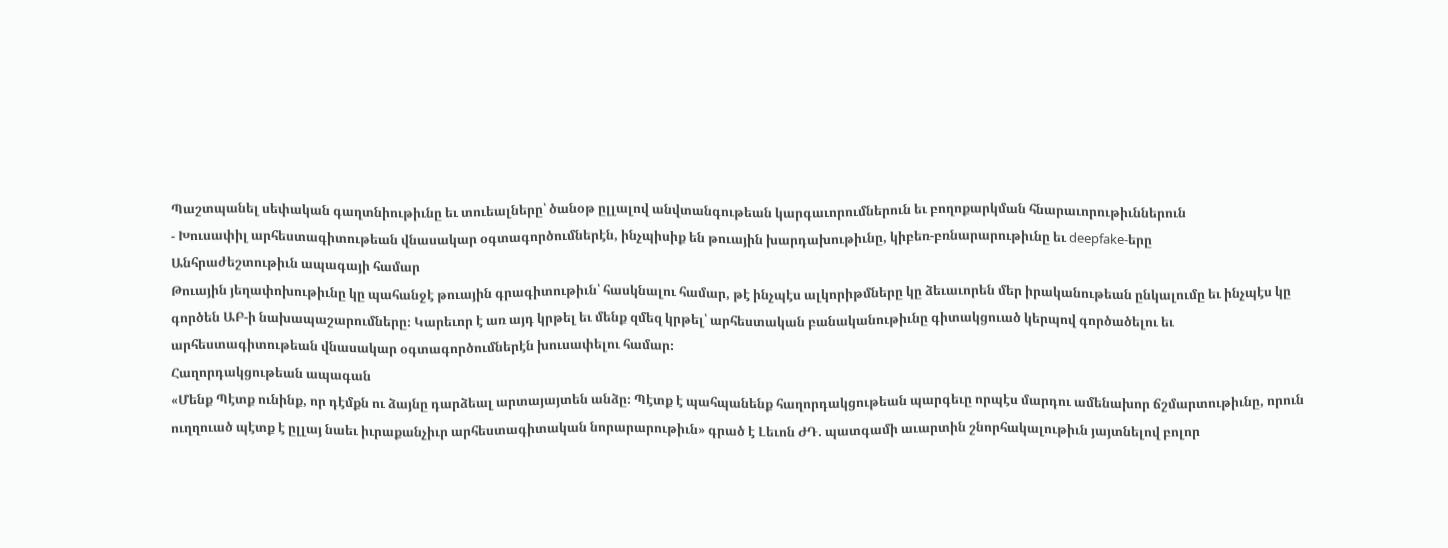Պաշտպանել սեփական գաղտնիութիւնը եւ տուեալները՝ ծանօթ ըլլալով անվտանգութեան կարգաւորումներուն եւ բողոքարկման հնարաւորութիւններուն
- Խուսափիլ արհեստագիտութեան վնասակար օգտագործումներէն, ինչպիսիք են թուային խարդախութիւնը, կիբեռ-բռնարարութիւնը եւ deepfake-երը
Անհրաժեշտութիւն ապագայի համար
Թուային յեղափոխութիւնը կը պահանջէ թուային գրագիտութիւն՝ հասկնալու համար, թէ ինչպէս ալկորիթմները կը ձեւաւորեն մեր իրականութեան ընկալումը եւ ինչպէս կը գործեն ԱԲ-ի նախապաշարումները։ Կարեւոր է առ այդ կրթել եւ մենք զմեզ կրթել՝ արհեստական բանականութիւնը գիտակցուած կերպով գործածելու եւ արհեստագիտութեան վնասակար օգտագործումներէն խուսափելու համար։
Հաղորդակցութեան ապագան
«Մենք Պէտք ունինք, որ դէմքն ու ձայնը դարձեալ արտայայտեն անձը։ Պէտք է պահպանենք հաղորդակցութեան պարգեւը որպէս մարդու ամենախոր ճշմարտութիւնը, որուն ուղղուած պէտք է ըլլայ նաեւ իւրաքանչիւր արհեստագիտական նորարարութիւն» գրած է Լեւոն ԺԴ. պատգամի աւարտին շնորհակալութիւն յայտնելով բոլոր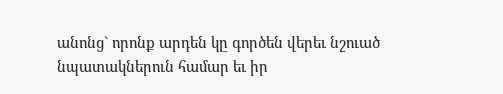անոնց` որոնք արդեն կը գործեն վերեւ նշուած նպատակներուն համար եւ իր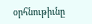օրհնութիւնը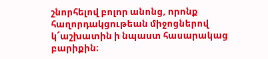շնորհելով բոլոր անոնց, որոնք հաղորդակցութեան միջոցներով կ՜աշխատին ի նպաստ հասարակաց բարիքին։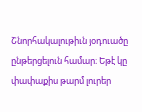Շնորհակալութիւն յօդուածը ընթերցելուն համար։ Եթէ կը փափաքիս թարմ լուրեր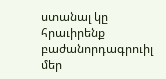ստանալ կը հրաւիրենք բաժանորդագրուիլ մեր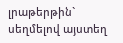լրաթերթին` սեղմելով այստեղ